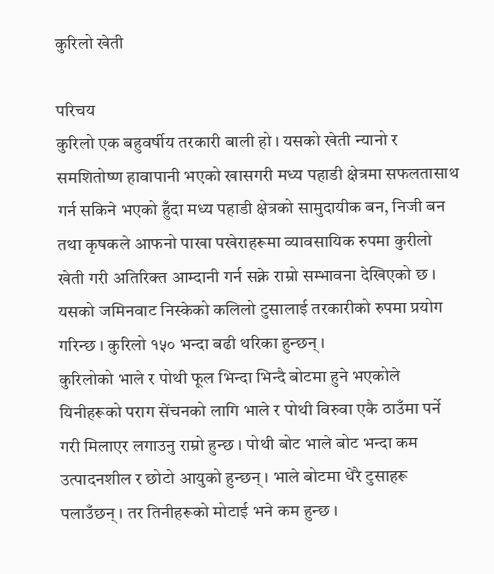कुरिलो खेती

परिचय
कुरिलो एक बहुवर्षीय तरकारी बाली हो । यसको खेती न्यानो र समशितोष्ण हावापानी भएको खासगरी मध्य पहाडी क्षेत्रमा सफलतासाथ गर्न सकिने भएको हुँदा मध्य पहाडी क्षेत्रको सामुदायीक बन, निजी बन तथा कृषकले आफनो पाखा पखेराहरूमा व्यावसायिक रुपमा कुरीलो खेती गरी अतिरिक्त आम्दानी गर्न सक्ने राम्रो सम्भावना देखिएको छ । यसको जमिनवाट निस्केको कलिलो टुसालाई तरकारीको रुपमा प्रयोग गरिन्छ । कुरिलो १५० भन्दा बढी थरिका हुन्छन् ।
कुरिलोको भाले र पोथी फूल भिन्दा भिन्दै बोटमा हुने भएकोले यिनीहरूको पराग सेंचनको लागि भाले र पोथी विरुवा एकै ठाउँमा पर्ने गरी मिलाएर लगाउनु राम्रो हुन्छ । पोथी बोट भाले बोट भन्दा कम उत्पादनशील र छोटो आयुको हुन्छन् । भाले बोटमा धेरै टुसाहरू पलाउँछन् । तर तिनीहरूको मोटाई भने कम हुन्छ ।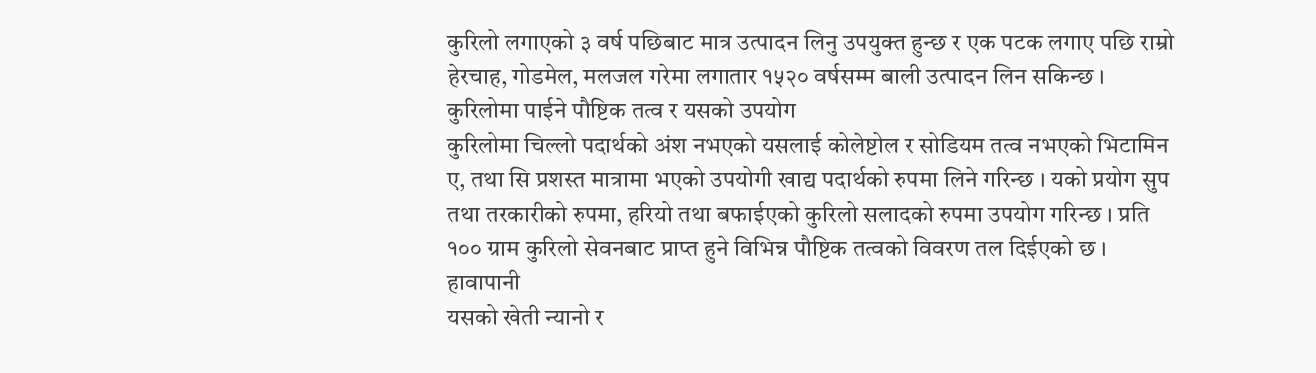कुरिलो लगाएको ३ वर्ष पछिबाट मात्र उत्पादन लिनु उपयुक्त हुन्छ र एक पटक लगाए पछि राम्रो हेरचाह, गोडमेल, मलजल गरेमा लगातार १५२० वर्षसम्म बाली उत्पादन लिन सकिन्छ ।
कुरिलोमा पाईने पौष्टिक तत्व र यसको उपयोग
कुरिलोमा चिल्लो पदार्थको अंश नभएको यसलाई कोलेष्टोल र सोडियम तत्व नभएको भिटामिन ए, तथा सि प्रशस्त मात्रामा भएको उपयोगी खाद्य पदार्थको रुपमा लिने गरिन्छ । यको प्रयोग सुप तथा तरकारीको रुपमा, हरियो तथा बफाईएको कुरिलो सलादको रुपमा उपयोग गरिन्छ । प्रति १०० ग्राम कुरिलो सेवनबाट प्राप्त हुने विभिन्न पौष्टिक तत्वको विवरण तल दिईएको छ ।
हावापानी
यसको खेती न्यानो र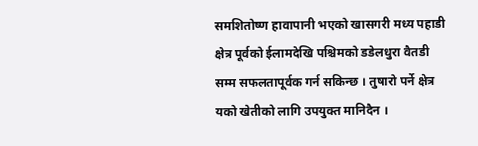समशितोष्ण हावापानी भएको खासगरी मध्य पहाडी क्षेत्र पूर्वको ईलामदेखि पश्चिमको डडेलधुरा वैतडी सम्म सफलतापूर्वक गर्न सकिन्छ । तुषारो पर्ने क्षेत्र यको खेतीको लागि उपयुक्त मानिदैन ।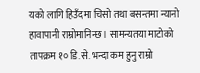यको लागि हिउँदमा चिसो तथा बसन्तमा न्यानो हावापानी राम्रोमानिन्छ । सामन्यतया माटोको तापक्रम १० डि.से. भन्दा कम हुनु राम्रो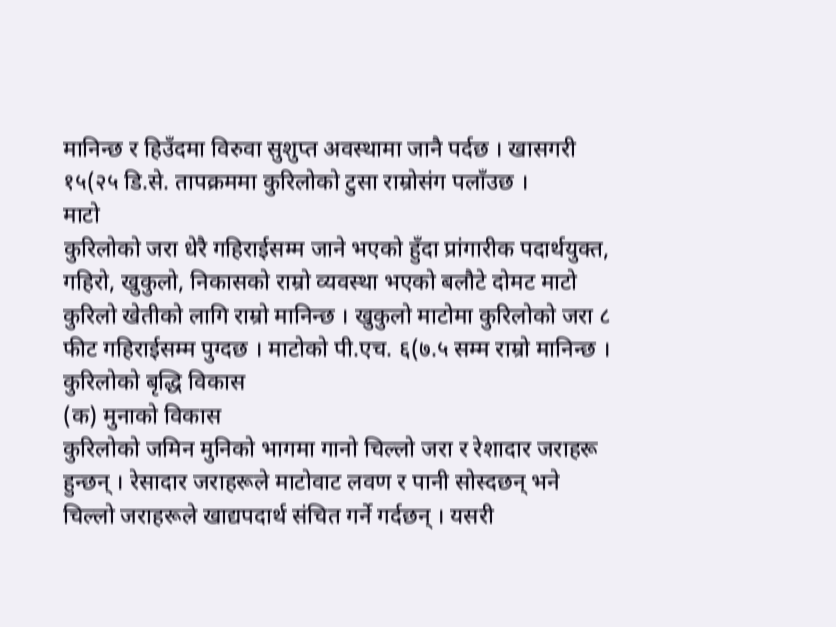मानिन्छ र हिउँदमा विरुवा सुशुप्त अवस्थामा जानै पर्दछ । खासगरी १५(२५ डि.से. तापक्रममा कुरिलोको टुसा राम्रोसंग पलाँउछ ।
माटो
कुरिलोको जरा धेरै गहिराईसम्म जाने भएको हुँदा प्रांगारीक पदार्थयुक्त, गहिरो, खुकुलो, निकासको राम्रो व्यवस्था भएको बलौटे दोमट माटो कुरिलो खेतीको लागि राम्रो मानिन्छ । खुकुलो माटोमा कुरिलोको जरा ८ फीट गहिराईसम्म पुग्दछ । माटोको पी.एच. ६(७.५ सम्म राम्रो मानिन्छ ।
कुरिलोको बृद्धि विकास
(क) मुनाको विकास
कुरिलोको जमिन मुनिको भागमा गानो चिल्लो जरा र रेशादार जराहरू हुन्छन् । रेसादार जराहरूले माटोवाट लवण र पानी सोस्दछन् भने चिल्लो जराहरूले खाद्यपदार्थ संचित गर्ने गर्दछन् । यसरी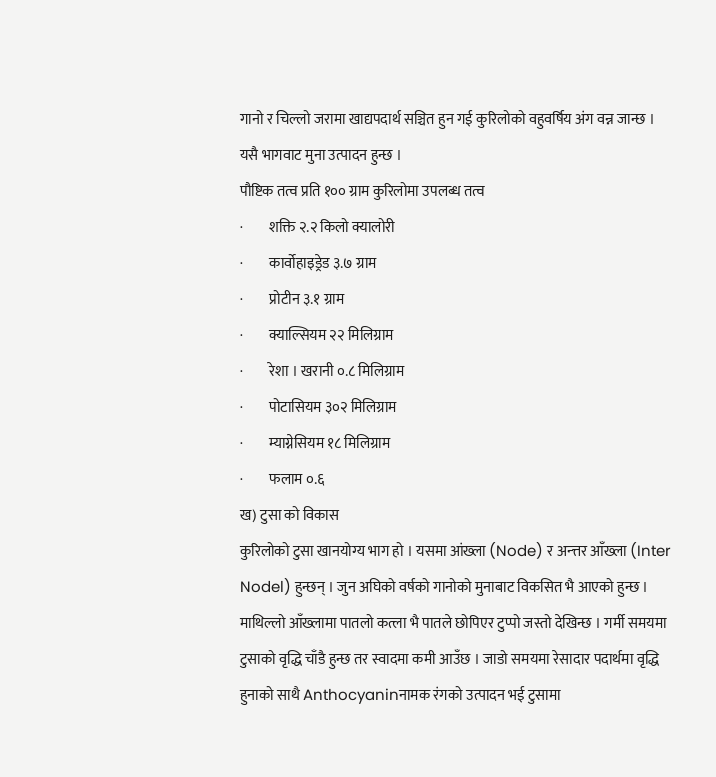गानो र चिल्लो जरामा खाद्यपदार्थ सञ्चित हुन गई कुरिलोको वहुवर्षिय अंग वन्न जान्छ । यसै भागवाट मुना उत्पादन हुन्छ ।
पौष्टिक तत्व प्रति १०० ग्राम कुरिलोमा उपलब्ध तत्व
·         शक्ति २.२ किलो क्यालोरी
·         कार्वोहाइड्रेड ३.७ ग्राम
·         प्रोटीन ३.१ ग्राम
·         क्याल्सियम २२ मिलिग्राम
·         रेशा । खरानी ०.८ मिलिग्राम
·         पोटासियम ३०२ मिलिग्राम
·         म्याग्नेसियम १८ मिलिग्राम
·         फलाम ०.६
ख) टुसा को विकास
कुरिलोको टुसा खानयोग्य भाग हो । यसमा आंख्ला (Node) र अन्त्तर आँख्ला (Inter Nodel) हुन्छन् । जुन अघिको वर्षको गानोको मुनाबाट विकसित भै आएको हुन्छ । माथिल्लो आँख्लामा पातलो कत्ला भै पातले छोपिएर टुप्पो जस्तो देखिन्छ । गर्मी समयमा टुसाको वृद्धि चाँडै हुन्छ तर स्वादमा कमी आउँछ । जाडो समयमा रेसादार पदार्थमा वृद्धि हुनाको साथै Anthocyaninनामक रंगको उत्पादन भई टुसामा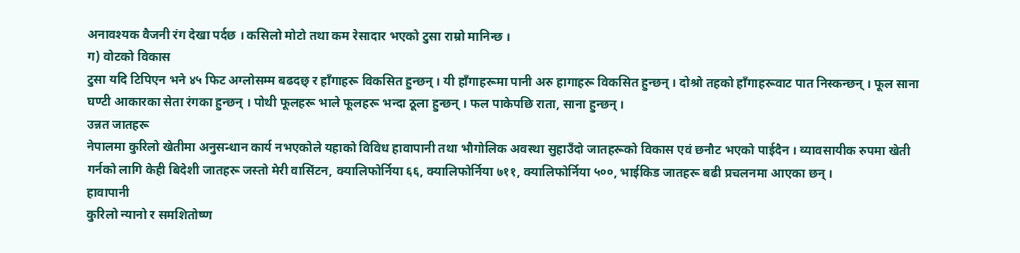अनावश्यक वैजनी रंग देखा पर्दछ । कसिलो मोटो तथा कम रेसादार भएको टुसा राम्रो मानिन्छ ।
ग) वोटको विकास
टुसा यदि टिपिएन भने ४५ फिट अग्लोसम्म बढदछ् र हाँगाहरू विकसित हुन्छन् । यी हाँगाहरूमा पानी अरु हागाहरू विकसित हुन्छन् । दोश्रो तहको हाँगाहरूवाट पात निस्कन्छन् । फूल साना घण्टी आकारका सेता रंगका हुन्छन् । पोथी फूलहरू भाले फूलहरू भन्दा ठूला हुन्छन् । फल पाकेपछि राता, साना हुन्छन् ।
उन्नत जातहरू
नेपालमा कुरिलो खेतीमा अनुसन्धान कार्य नभएकोले यहाको विविध हावापानी तथा भौगोलिक अवस्था सुहाउँदो जातहरूको विकास एवं छनौट भएको पाईदैन । व्यावसायीक रुपमा खेती गर्नको लागि केही बिदेशी जातहरू जस्तो मेरी वासिंटन, क्यालिफोर्निया ६६, क्यालिफोर्निया ७११, क्यालिफोर्निया ५००, भाईकिड जातहरू बढी प्रचलनमा आएका छन् ।
हावापानी
कुरिलो न्यानो र समशितोष्ण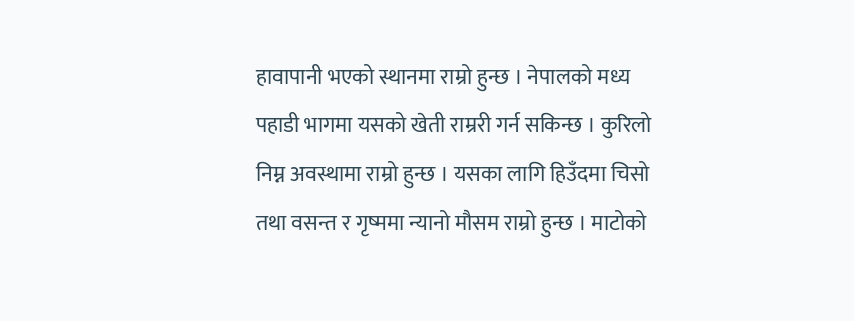हावापानी भएको स्थानमा राम्रो हुन्छ । नेपालको मध्य पहाडी भागमा यसको खेती राम्ररी गर्न सकिन्छ । कुरिलो निम्न अवस्थामा राम्रो हुन्छ । यसका लागि हिउँदमा चिसो तथा वसन्त र गृष्ममा न्यानो मौसम राम्रो हुन्छ । माटोको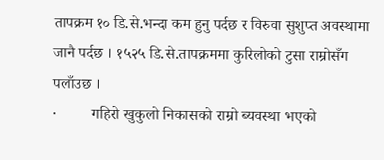तापक्रम १० डि.से.भन्दा कम हुनु पर्दछ र विरुवा सुशुप्त अवस्थामा जानै पर्दछ । १५२५ डि.से.तापक्रममा कुरिलोको टुसा राम्रोसँग पलाँउछ ।
·         गहिरो खुकुलो निकासको राम्रो ब्यवस्था भएको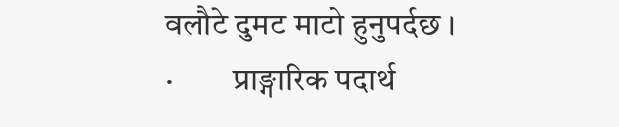वलौटे दुमट माटो हुनुपर्दछ ।
·         प्राङ्गारिक पदार्थ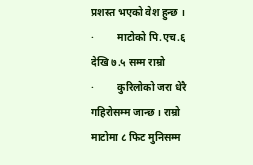प्रशस्त भएको वेश हुन्छ ।
·         माटोको पि.एच.६ देखि ७.५ सम्म राम्रो
·         कुरिलोको जरा धेरै गहिरोसम्म जान्छ । राम्रो माटोमा ८ फिट मुनिसम्म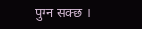पुग्न सक्छ ।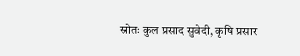स्रोतः कुल प्रसाद सुवेदी, कृषि प्रसार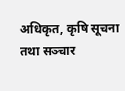अधिकृत, कृषि सूचना तथा सञ्चार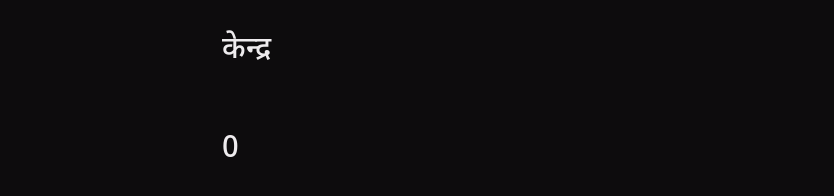केन्द्र


0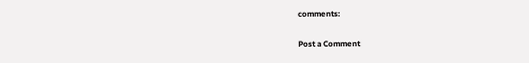comments:

Post a Comment